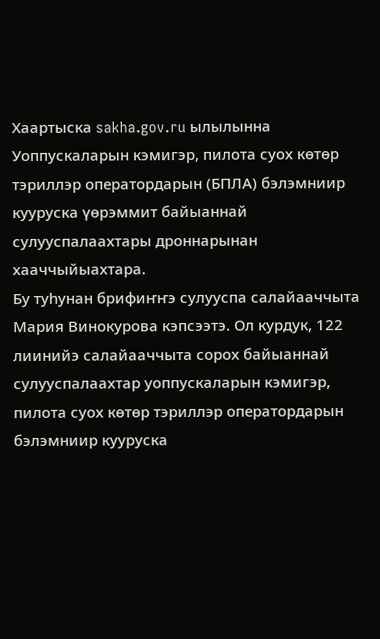Хаартыска sakha.gov.ru ылылынна
Уоппускаларын кэмигэр, пилота суох көтөр тэриллэр оператордарын (БПЛА) бэлэмниир кууруска үөрэммит байыаннай сулууспалаахтары дроннарынан хааччыйыахтара.
Бу туһунан брифиҥҥэ сулууспа салайааччыта Мария Винокурова кэпсээтэ. Ол курдук, 122 лиинийэ салайааччыта сорох байыаннай сулууспалаахтар уоппускаларын кэмигэр, пилота суох көтөр тэриллэр оператордарын бэлэмниир кууруска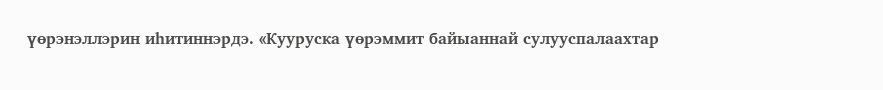үөрэнэллэрин иһитиннэрдэ. «Кууруска үөрэммит байыаннай сулууспалаахтар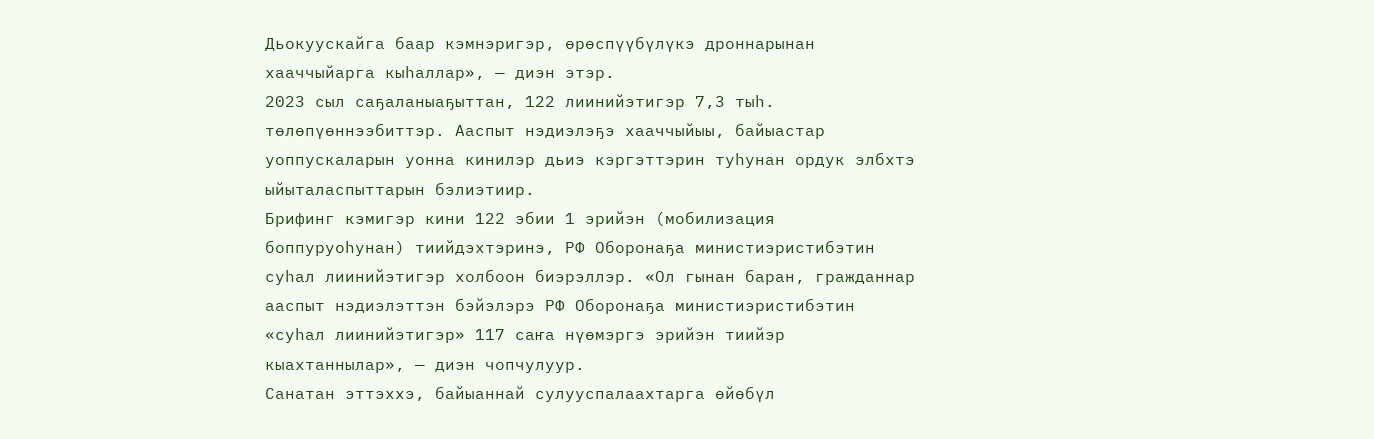Дьокуускайга баар кэмнэригэр, өрөспүүбүлүкэ дроннарынан хааччыйарга кыһаллар», — диэн этэр.
2023 сыл саҕаланыаҕыттан, 122 лиинийэтигэр 7,3 тыһ. төлөпүөннээбиттэр. Ааспыт нэдиэлэҕэ хааччыйыы, байыастар уоппускаларын уонна кинилэр дьиэ кэргэттэрин туһунан ордук элбхтэ ыйыталаспыттарын бэлиэтиир.
Брифинг кэмигэр кини 122 эбии 1 эрийэн (мобилизация боппуруоһунан) тиийдэхтэринэ, РФ Оборонаҕа министиэристибэтин суһал лиинийэтигэр холбоон биэрэллэр. «Ол гынан баран, гражданнар ааспыт нэдиэлэттэн бэйэлэрэ РФ Оборонаҕа министиэристибэтин «суһал лиинийэтигэр» 117 саҥа нүөмэргэ эрийэн тиийэр кыахтаннылар», — диэн чопчулуур.
Санатан эттэххэ, байыаннай сулууспалаахтарга өйөбүл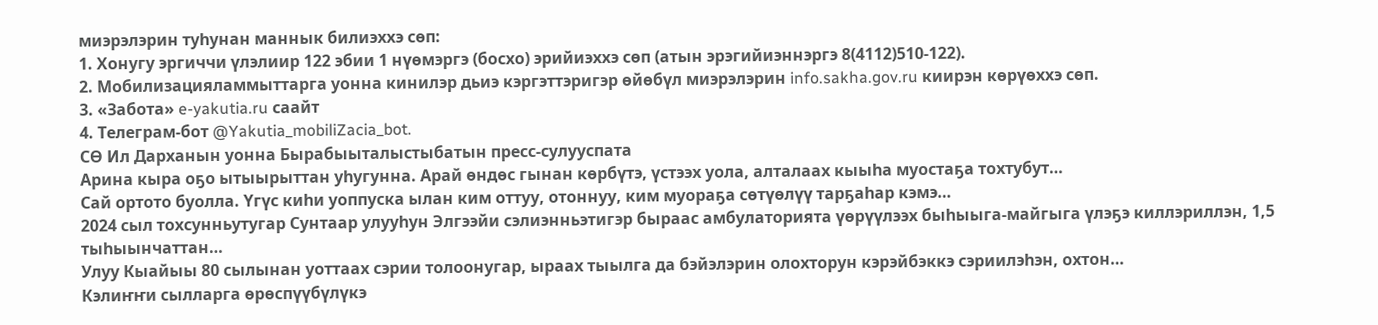миэрэлэрин туһунан маннык билиэххэ сөп:
1. Хонугу эргиччи үлэлиир 122 эбии 1 нүөмэргэ (босхо) эрийиэххэ сөп (атын эрэгийиэннэргэ 8(4112)510-122).
2. Мобилизацияламмыттарга уонна кинилэр дьиэ кэргэттэригэр өйөбүл миэрэлэрин info.sakha.gov.ru киирэн көрүөххэ сөп.
3. «Забота» e-yakutia.ru саайт
4. Телеграм-бот @Yakutia_mobiliZacia_bot.
СӨ Ил Дарханын уонна Бырабыыталыстыбатын пресс-сулууспата
Арина кыра оҕо ытыырыттан уһугунна. Арай өндөс гынан көрбүтэ, үстээх уола, алталаах кыыһа муостаҕа тохтубут…
Сай ортото буолла. Үгүс киһи уоппуска ылан ким оттуу, отоннуу, ким муораҕа сөтүөлүү тарҕаһар кэмэ…
2024 сыл тохсунньутугар Сунтаар улууһун Элгээйи сэлиэнньэтигэр быраас амбулаторията үөрүүлээх быһыыга-майгыга үлэҕэ киллэриллэн, 1,5 тыһыынчаттан…
Улуу Кыайыы 80 сылынан уоттаах сэрии толоонугар, ыраах тыылга да бэйэлэрин олохторун кэрэйбэккэ сэриилэһэн, охтон…
Кэлиҥҥи сылларга өрөспүүбүлүкэ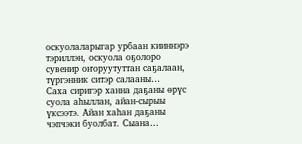оскуолаларыгар урбаан кииннэрэ тэриллэн, оскуола оҕолоро сувенир оҥоруутуттан саҕалаан, түргэнник ситэр салааны…
Саха сиригэр ханна даҕаны өрүс суола аһыллан, айан-сырыы үксээтэ. Айан хаһан даҕаны чэпчэки буолбат. Сыана…